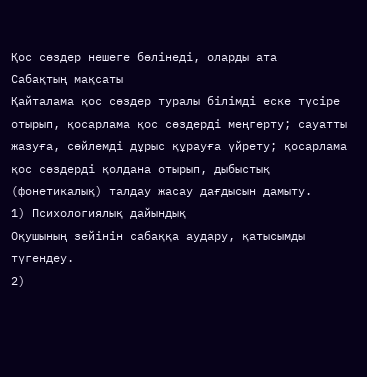Қос сөздер нешеге бөлінеді, оларды ата
Сабақтың мақсаты
Қайталама қос сөздер туралы білімді еске түсіре отырып, қосарлама қос сөздерді меңгерту; сауатты жазуға, сөйлемді дұрыс құрауға үйрету; қосарлама қос сөздерді қолдана отырып, дыбыстық (фонетикалық) талдау жасау дағдысын дамыту.
1) Психологиялық дайындық
Оқушының зейінін сабаққа аудару, қатысымды түгендеу.
2)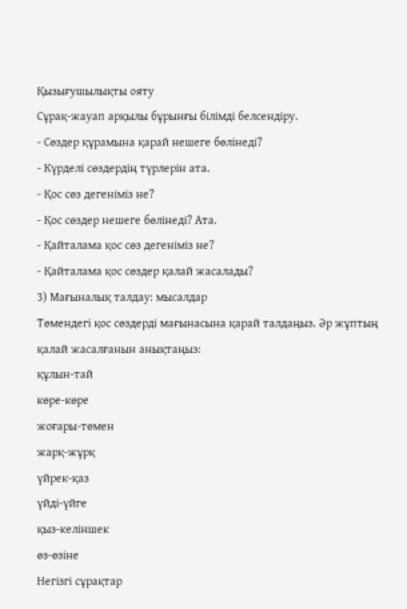Қызығушылықты ояту
Сұрақ-жауап арқылы бұрынғы білімді белсендіру.
- Сөздер құрамына қарай нешеге бөлінеді?
- Күрделі сөздердің түрлерін ата.
- Қос сөз дегеніміз не?
- Қос сөздер нешеге бөлінеді? Ата.
- Қайталама қос сөз дегеніміз не?
- Қайталама қос сөздер қалай жасалады?
3) Мағыналық талдау: мысалдар
Төмендегі қос сөздерді мағынасына қарай талдаңыз. Әр жұптың қалай жасалғанын анықтаңыз:
құлын-тай
көре-көре
жоғары-төмен
жарқ-жұрқ
үйрек-қаз
үйді-үйге
қыз-келіншек
өз-өзіне
Негізгі сұрақтар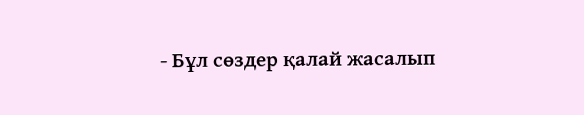- Бұл сөздер қалай жасалып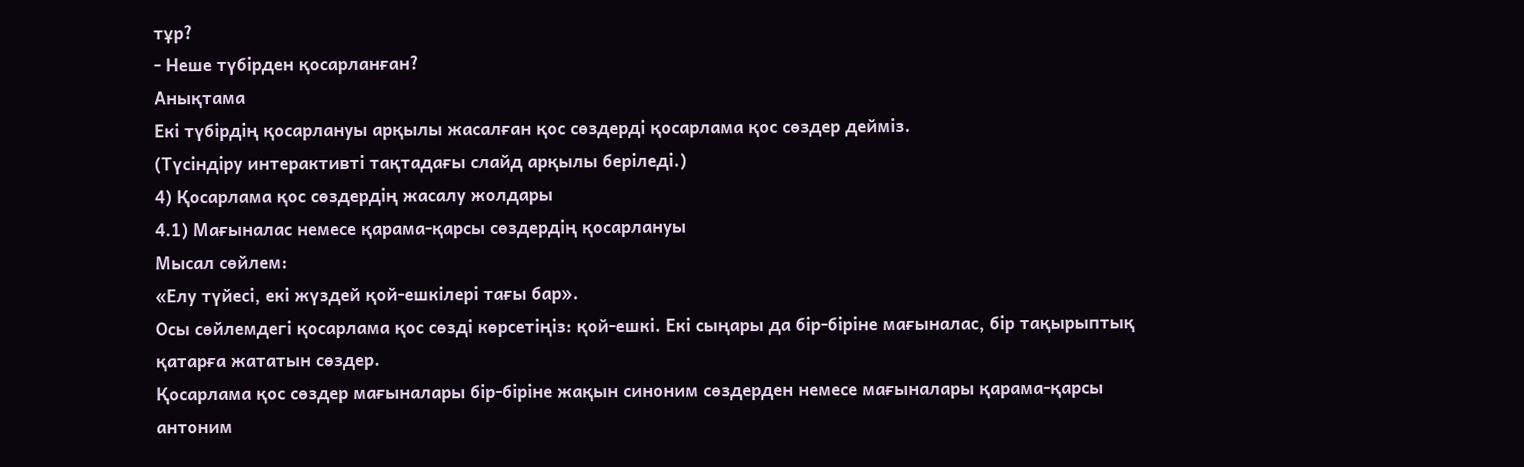тұр?
- Неше түбірден қосарланған?
Анықтама
Екі түбірдің қосарлануы арқылы жасалған қос сөздерді қосарлама қос сөздер дейміз.
(Түсіндіру интерактивті тақтадағы слайд арқылы беріледі.)
4) Қосарлама қос сөздердің жасалу жолдары
4.1) Мағыналас немесе қарама-қарсы сөздердің қосарлануы
Мысал сөйлем:
«Елу түйесі, екі жүздей қой-ешкілері тағы бар».
Осы сөйлемдегі қосарлама қос сөзді көрсетіңіз: қой-ешкі. Екі сыңары да бір-біріне мағыналас, бір тақырыптық қатарға жататын сөздер.
Қосарлама қос сөздер мағыналары бір-біріне жақын синоним сөздерден немесе мағыналары қарама-қарсы антоним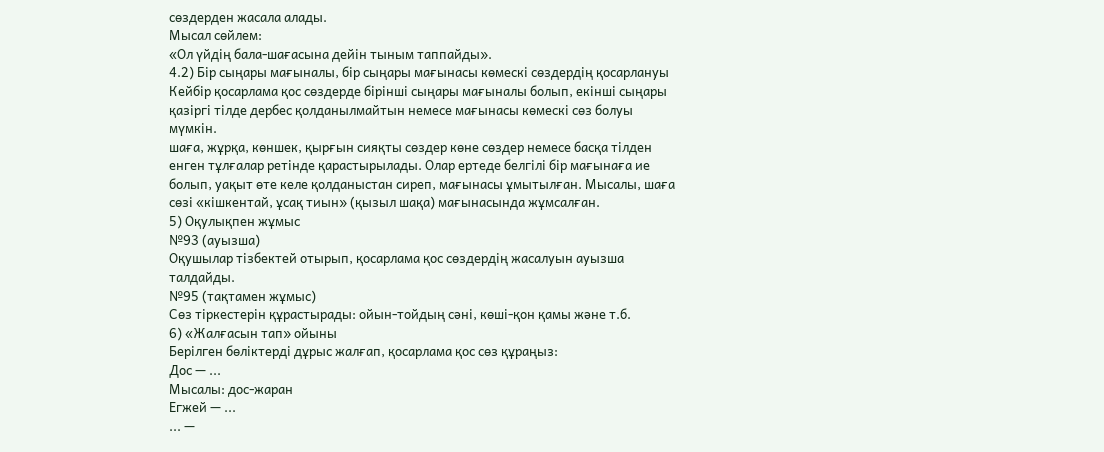сөздерден жасала алады.
Мысал сөйлем:
«Ол үйдің бала-шағасына дейін тыным таппайды».
4.2) Бір сыңары мағыналы, бір сыңары мағынасы көмескі сөздердің қосарлануы
Кейбір қосарлама қос сөздерде бірінші сыңары мағыналы болып, екінші сыңары қазіргі тілде дербес қолданылмайтын немесе мағынасы көмескі сөз болуы мүмкін.
шаға, жұрқа, көншек, қырғын сияқты сөздер көне сөздер немесе басқа тілден енген тұлғалар ретінде қарастырылады. Олар ертеде белгілі бір мағынаға ие болып, уақыт өте келе қолданыстан сиреп, мағынасы ұмытылған. Мысалы, шаға сөзі «кішкентай, ұсақ тиын» (қызыл шақа) мағынасында жұмсалған.
5) Оқулықпен жұмыс
№93 (ауызша)
Оқушылар тізбектей отырып, қосарлама қос сөздердің жасалуын ауызша талдайды.
№95 (тақтамен жұмыс)
Сөз тіркестерін құрастырады: ойын-тойдың сәні, көші-қон қамы және т.б.
6) «Жалғасын тап» ойыны
Берілген бөліктерді дұрыс жалғап, қосарлама қос сөз құраңыз:
Дос — ...
Мысалы: дос-жаран
Егжей — ...
... —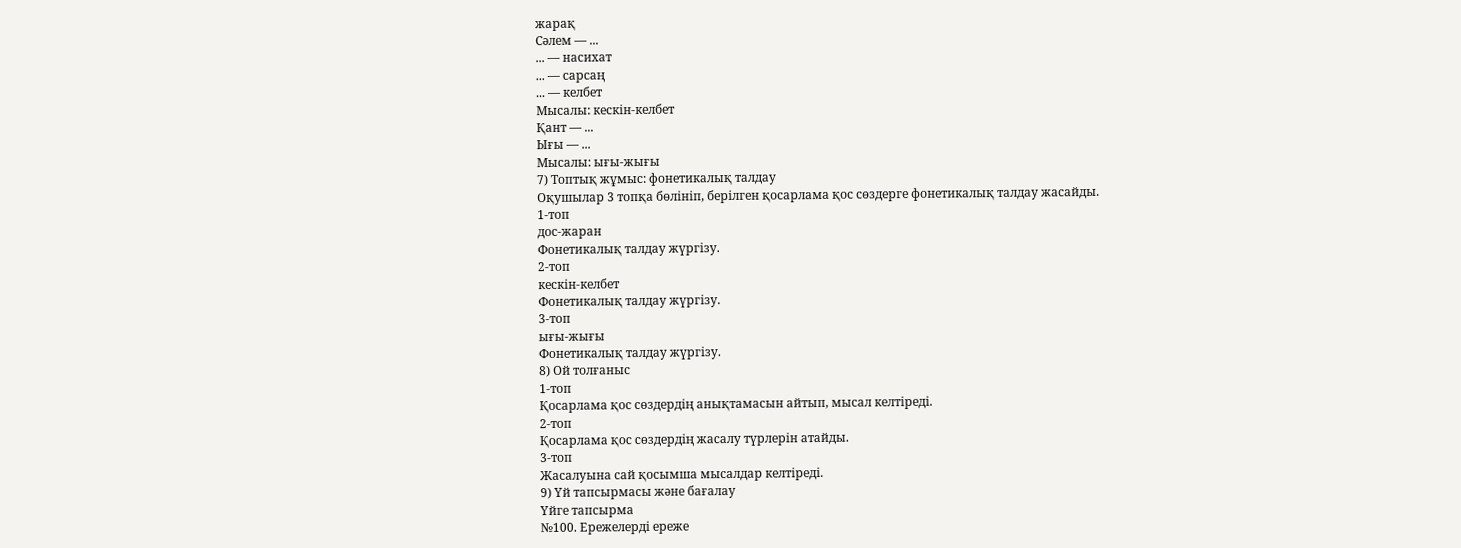жарақ
Сәлем — ...
... — насихат
... — сарсаң
... — келбет
Мысалы: кескін-келбет
Қант — ...
Ығы — ...
Мысалы: ығы-жығы
7) Топтық жұмыс: фонетикалық талдау
Оқушылар 3 топқа бөлініп, берілген қосарлама қос сөздерге фонетикалық талдау жасайды.
1-топ
дос-жаран
Фонетикалық талдау жүргізу.
2-топ
кескін-келбет
Фонетикалық талдау жүргізу.
3-топ
ығы-жығы
Фонетикалық талдау жүргізу.
8) Ой толғаныс
1-топ
Қосарлама қос сөздердің анықтамасын айтып, мысал келтіреді.
2-топ
Қосарлама қос сөздердің жасалу түрлерін атайды.
3-топ
Жасалуына сай қосымша мысалдар келтіреді.
9) Үй тапсырмасы және бағалау
Үйге тапсырма
№100. Ережелерді ереже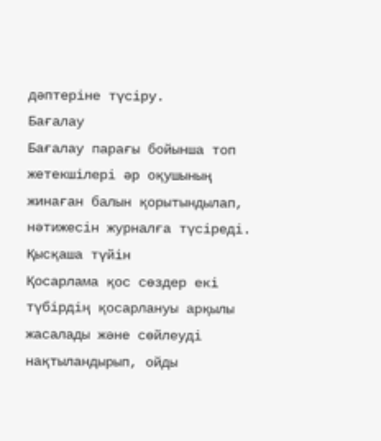дәптеріне түсіру.
Бағалау
Бағалау парағы бойынша топ жетекшілері әр оқушының жинаған балын қорытындылап, нәтижесін журналға түсіреді.
Қысқаша түйін
Қосарлама қос сөздер екі түбірдің қосарлануы арқылы жасалады және сөйлеуді нақтыландырып, ойды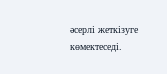әсерлі жеткізуге көмектеседі.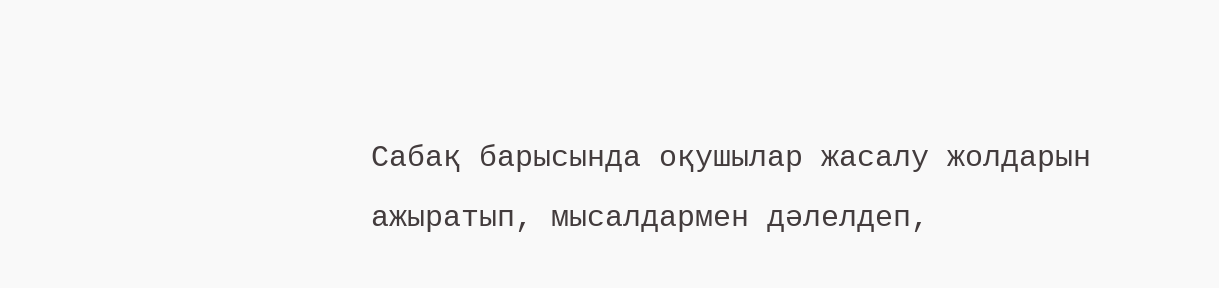Сабақ барысында оқушылар жасалу жолдарын ажыратып, мысалдармен дәлелдеп,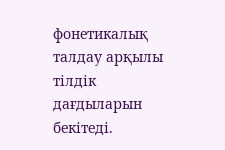фонетикалық талдау арқылы тілдік дағдыларын бекітеді.